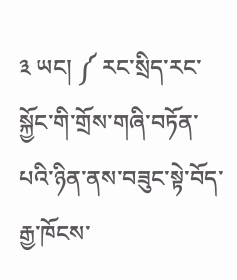༣ ཡང། ༼ རང་སྲིད་རང་སྐྱོང་གི་གྲོས་གཞི་བཏོན་པའི་ཉིན་ནས་བཟུང་སྟེ་བོད་རྒྱ་ཁོངས་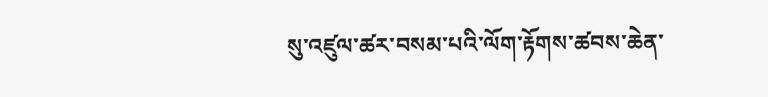སུ་འཛུལ་ཚར་བསམ་པའི་ལོག་རྟོགས་ཚབས་ཆེན་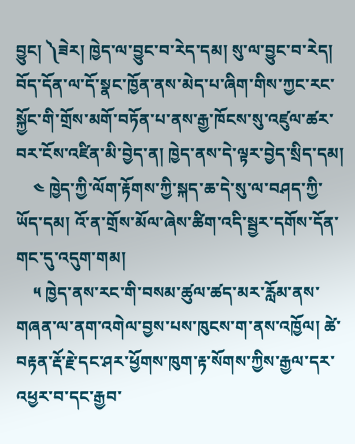བྱུང། ༽ཟེར། ཁྱེད་ལ་བྱུང་བ་རེད་དམ། སུ་ལ་བྱུང་བ་རེད། བོད་དོན་ལ་དོ་སྣང་ཁྱོན་ནས་མེད་པ་ཞིག་གིས་ཀྱང་རང་སྐྱོང་གི་གྲོས་མགོ་བཏོན་པ་ནས་རྒྱ་ཁོངས་སུ་འཛུལ་ཚར་བར་ངོས་འཛིན་མི་བྱེད་ན། ཁྱེད་ནས་དེ་ལྟར་བྱེད་སྲིད་དམ།
    ༤ ཁྱེད་ཀྱི་ལོག་རྟོགས་ཀྱི་སྐད་ཆ་དེ་སུ་ལ་བཤད་ཀྱི་ཡོད་དམ། འོ་ན་གྲོས་མོལ་ཞེས་ཚིག་འདི་སྦྱར་དགོས་དོན་གང་དུ་འདུག་གམ།
    ༥ ཁྱེད་ནས་རང་གི་བསམ་ཚུལ་ཚད་མར་རློམ་ནས་གཞན་ལ་ནག་འགེལ་བྱས་པས་ཁུངས་ག་ནས་འཁྱོལ། ཚེ་བརྟན་རྡོ་རྗེ་དང་ཤར་ཕྱོགས་ཁུག་རྟ་སོགས་ཀྱིས་རྒྱལ་དར་འཕྱར་བ་དང་རྒྱབ་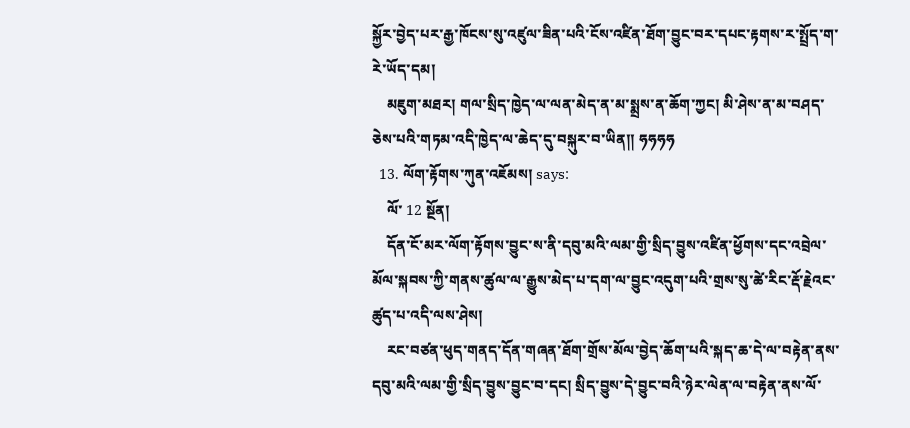སྐྱོར་བྱེད་པར་རྒྱ་ཁོངས་སུ་འཛུལ་ཟིན་པའི་ངོས་འཛིན་ཐོག་བྱུང་བར་དཔང་རྟགས་ར་སྤྲོད་ག་རེ་ཡོད་དམ།
    མཇུག་མཐར། གལ་སྲིད་ཁྱེད་ལ་ལན་མེད་ན་མ་སྨྲས་ན་ཆོག་ཀྱང། མི་ཤེས་ན་མ་བཤད་ཅེས་པའི་གཏམ་འདི་ཁྱེད་ལ་ཆེད་དུ་བསྐུར་བ་ཡིན།། ཧཧཧཧ
  13. ལོག་རྟོགས་ཀུན་འཇོམས། says:
    ལོ་ 12 སྔོན།
    དོན་ངོ་མར་ལོག་རྟོགས་བྱུང་ས་ནི་དབུ་མའི་ལམ་གྱི་སྲིད་བྱུས་འཛིན་ཕྱོགས་དང་འབྲེལ་མོལ་སྐབས་ཀྱི་གནས་ཚུལ་ལ་རྒྱུས་མེད་པ་དག་ལ་བྱུང་འདུག་པའི་གྲས་སུ་ཚེ་རིང་རྡོ་རྗེའང་ཚུད་པ་འདི་ལས་ཤེས།
    རང་བཙན་ཕུད་གནད་དོན་གཞན་ཐོག་གྲོས་མོལ་བྱེད་ཆོག་པའི་སྐད་ཆ་དེ་ལ་བརྟེན་ནས་དབུ་མའི་ལམ་གྱི་སྲིད་བྱུས་བྱུང་བ་དང། སྲིད་བྱུས་དེ་བྱུང་བའི་ཉེར་ལེན་ལ་བརྟེན་ནས་ལོ་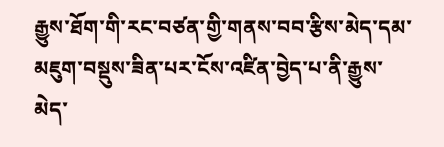རྒྱུས་ཐོག་གི་རང་བཙན་གྱི་གནས་བབ་རྩིས་མེད་དམ་མཇུག་བསྡུས་ཟིན་པར་ངོས་འཛིན་བྱེད་པ་ནི་རྒྱུས་མེད་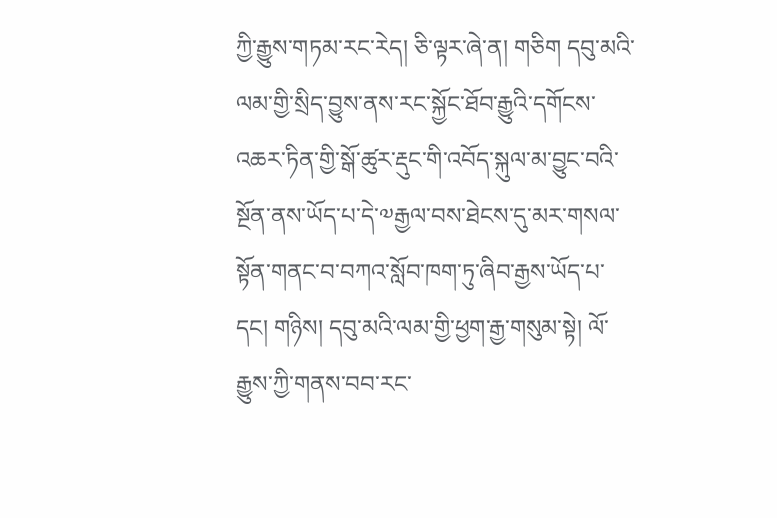ཀྱི་རྒྱུས་གཏམ་རང་རེད། ཅི་ལྟར་ཞེ་ན། གཅིག དབུ་མའི་ལམ་གྱི་སྲིད་བྱུས་ནས་རང་སྐྱོང་ཐོབ་རྒྱུའི་དགོངས་འཆར་ཏིན་གྱི་སྒོ་ཚུར་རྡུང་གི་འབོད་སྐུལ་མ་བྱུང་བའི་སྔོན་ནས་ཡོད་པ་དེ་༧རྒྱལ་བས་ཐེངས་དུ་མར་གསལ་སྟོན་གནང་བ་བཀའ་སློབ་ཁག་ཏུ་ཞིབ་རྒྱས་ཡོད་པ་དང། གཉིས། དབུ་མའི་ལམ་གྱི་ཕྱག་རྒྱ་གསུམ་སྟེ། ལོ་རྒྱུས་ཀྱི་གནས་བབ་རང་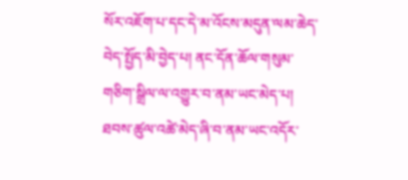སོར་འཇོག་པ་དང་དེ་མ་འོངས་མདུན་ལམ་ཆེད་བེད་སྤྱོད་མི་བྱེད་པ། ནང་དོན་ཆོལ་གསུམ་གཅིག་སྒྲིལ་ལ་འགྱུར་བ་ནམ་ཡང་མེད་པ། ཐབས་ཚུལ་འཚེ་མེད་ཞི་བ་ནམ་ཡང་འདོར་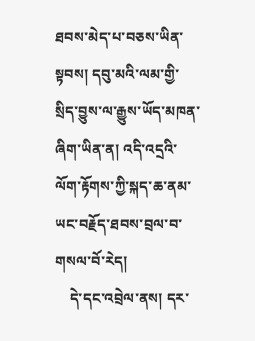ཐབས་མེད་པ་བཅས་ཡིན་སྟབས། དབུ་མའི་ལམ་གྱི་སྲིད་བྱུས་ལ་རྒྱུས་ཡོད་མཁན་ཞིག་ཡིན་ན། འདི་འདྲའི་ལོག་རྟོགས་ཀྱི་སྐད་ཆ་ནམ་ཡང་བརྗོད་ཐབས་བྲལ་བ་གསལ་བོ་རེད།
    དེ་དང་འབྲེལ་ནས། དར་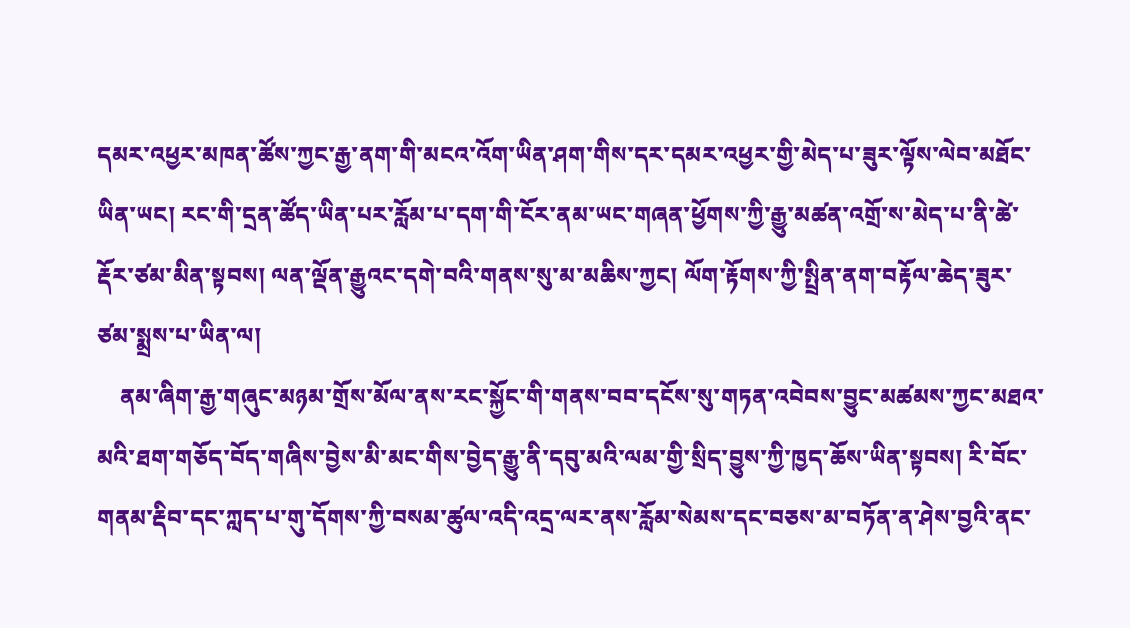དམར་འཕྱར་མཁན་ཚོས་ཀྱང་རྒྱ་ནག་གི་མངའ་འོག་ཡིན་ཤག་གིས་དར་དམར་འཕྱར་གྱི་མེད་པ་ཟུར་ལྟོས་ལེབ་མཐོང་ཡིན་ཡང། རང་གི་དྲན་ཚོད་ཡིན་པར་རློམ་པ་དག་གི་ངོར་ནམ་ཡང་གཞན་ཕྱོགས་ཀྱི་རྒྱུ་མཚན་འགྲོ་ས་མེད་པ་ནི་ཚེ་རྡོར་ཙམ་མིན་སྟབས། ལན་ལྡོན་རྒྱུའང་དགེ་བའི་གནས་སུ་མ་མཆིས་ཀྱང། ལོག་རྟོགས་ཀྱི་སྤྲིན་ནག་བརྟོལ་ཆེད་ཟུར་ཙམ་སྨྲས་པ་ཡིན་ལ།
    ནམ་ཞིག་རྒྱ་གཞུང་མཉམ་གྲོས་མོལ་ནས་རང་སྐྱོང་གི་གནས་བབ་དངོས་སུ་གཏན་འབེབས་བྱུང་མཚམས་ཀྱང་མཐའ་མའི་ཐག་གཅོད་བོད་གཞིས་བྱེས་མི་མང་གིས་བྱེད་རྒྱུ་ནི་དབུ་མའི་ལམ་གྱི་སྲིད་བྱུས་ཀྱི་ཁྱད་ཆོས་ཡིན་སྟབས། རི་བོང་གནམ་རྡིབ་དང་ཀླད་པ་གུ་དོགས་ཀྱི་བསམ་ཚུལ་འདི་འདྲ་ལར་ནས་རློམ་སེམས་དང་བཅས་མ་བཏོན་ན་ཤེས་བྱའི་ནང་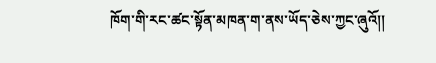ཁོག་གི་རང་ཚང་སྟོན་མཁན་ག་ནས་ཡོད་ཅེས་ཀྱང་ཞུའོ།།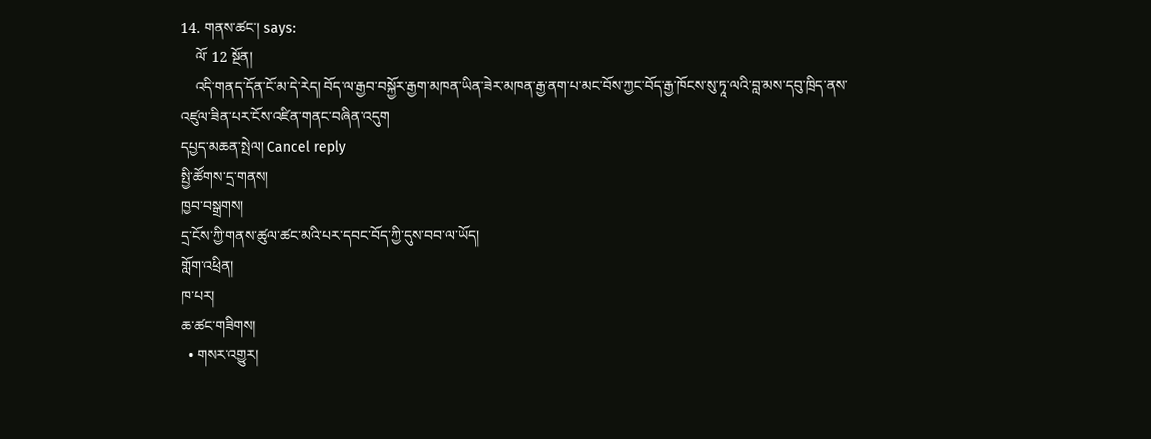14. གནས་ཚང་། says:
    ལོ་ 12 སྔོན།
    འདི་གནད་དོན་ངོ་མ་དེ་རེད། བོད་ལ་རྒྱབ་བསྐྱོར་རྒྱག་མཁན་ཡིན་ཟེར་མཁན་རྒྱ་ནག་པ་མང་བོས་ཀྱང་བོད་རྒྱ་ཁོངས་སུ་ཏཱ་ལའི་བླ་མས་དབུ་ཁྲིད་ནས་འཛུལ་ཟིན་པར་ངོས་འཛིན་གནང་བཞིན་འདུག
དཔྱད་མཆན་སྤེལ། Cancel reply
སྤྱི་ཚོགས་དྲ་གནས།
ཁྱབ་བསྒྲགས།
དྲ་ངོས་ཀྱི་གནས་ཚུལ་ཚང་མའི་པར་དབང་བོད་ཀྱི་དུས་བབ་ལ་ཡོད།
གློག་འཕྲིན།
ཁ་པར།
ཆ་ཚང་གཟིགས།
  • གསར་འགྱུར།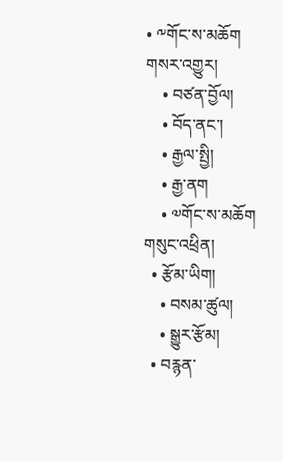• ༸གོང་ས་མཆོག གསར་འགྱུར།
    • བཙན་བྱོལ།
    • བོད་ནང་།
    • རྒྱལ་སྤྱི།
    • རྒྱ་ནག
    • ༧གོང་ས་མཆོག གསུང་འཕྲིན།
  • རྩོམ་ཡིག།
    • བསམ་ཚུལ།
    • སྒྱུར་རྩོམ།
  • བརྙན་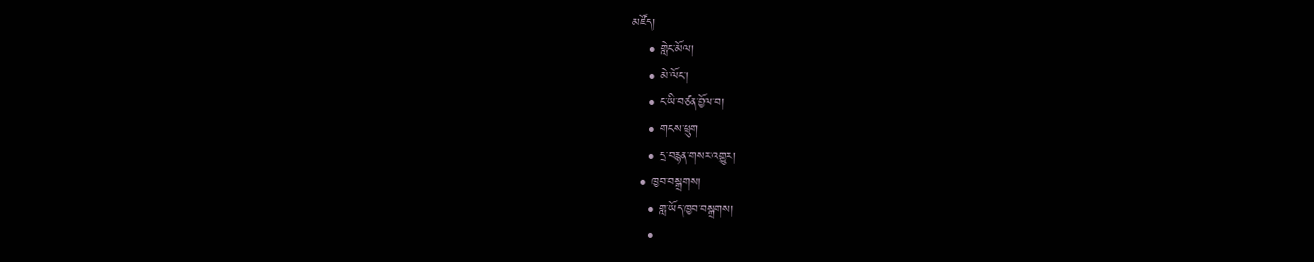མཛོད།
    • གླེང་མོལ།
    • མེ་ལོང་།
    • ང་ཡི་བཙན་བྱོལ་བ།
    • གངས་ཕྲུག
    • དྲ་བརྙན་གསར་འགྱུར།
  • ཁྱབ་བསྒྲགས།
    • གླ་ཡོད་ཁྱབ་བསྒྲགས།
    •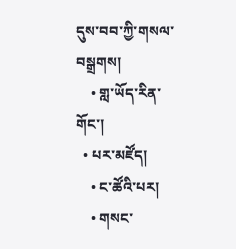དུས་བབ་ཀྱི་གསལ་བསྒྲགས།
    • གླ་ཡོད་རིན་གོང་།
  • པར་མཛོད།
    • ང་ཚོའི་པར།
    • གསང་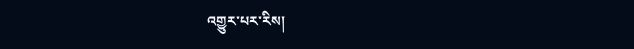འགྱུར་པར་རིས།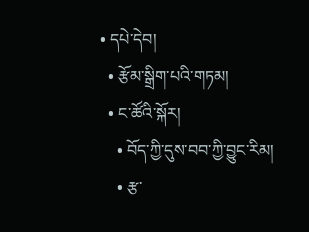• དཔེ་དེབ།
  • རྩོམ་སྒྲིག་པའི་གཏམ།
  • ང་ཚོའི་སྐོར།
    • བོད་ཀྱི་དུས་བབ་ཀྱི་བྱུང་རིམ།
    • རྩ་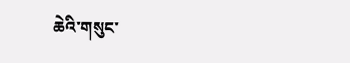ཆེའི་གསུང་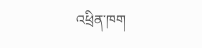འཕྲིན་ཁག